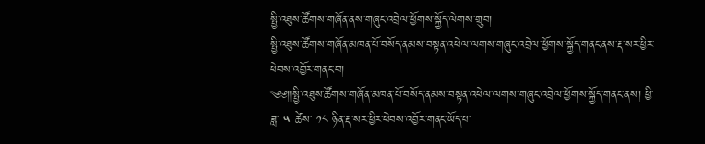སྤྱི་འཐུས་ཚོགས་གཞོན་ནས་གཞུང་འབྲེལ་ཕྱོགས་སྐྱོད་ལེགས་གྲུབ།
སྤྱི་འཐུས་ཚོགས་གཞོན་མཁན་པོ་བསོད་ནམས་བསྟན་འཕེལ་ལགས་གཞུང་འབྲེལ་ཕྱོགས་སྐྱོད་གནང་ནས་རྡ་སར་ཕྱིར་ཕེབས་འབྱོར་གནང་བ།
༄༅༎སྤྱི་འཐུས་ཚོགས་གཞོན་མཁན་པོ་བསོད་ནམས་བསྟན་འཕེལ་ལགས་གཞུང་འབྲེལ་ཕྱོགས་སྐྱོད་གནང་ནས། ཕྱི་ཟླ་ ༥ ཚེས་ ༡༨ ཉིན་རྡ་སར་ཕྱིར་ཕེབས་འབྱོར་གནང་ཡོད་པ་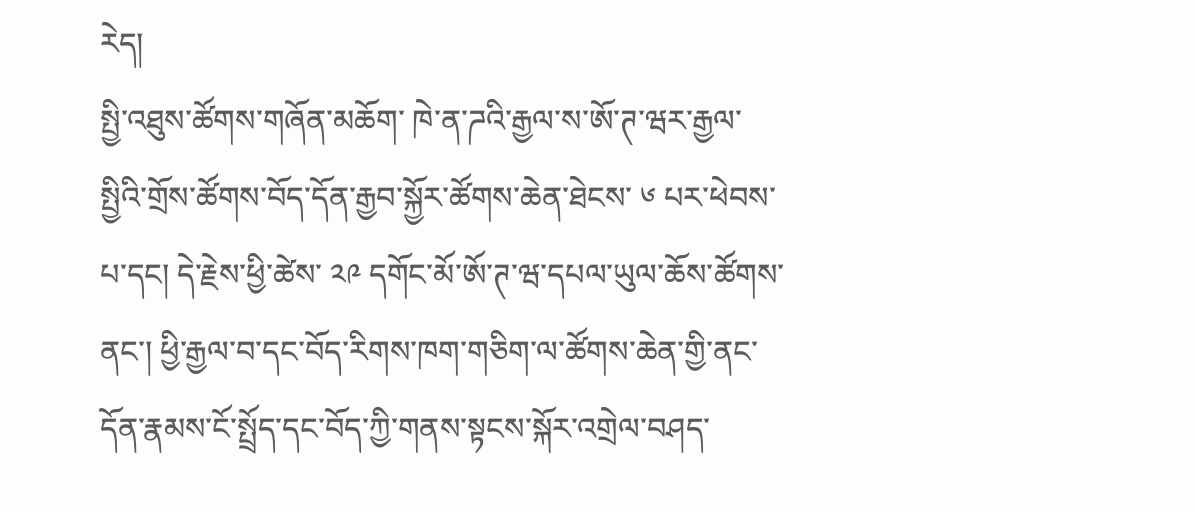རེད།
སྤྱི་འཐུས་ཚོགས་གཞོན་མཆོག་ ཁེ་ན་ཌའི་རྒྱལ་ས་ཨོ་ཊ་ཝར་རྒྱལ་སྤྱིའི་གྲོས་ཚོགས་བོད་དོན་རྒྱབ་སྐྱོར་ཚོགས་ཆེན་ཐེངས་ ༦ པར་ཕེབས་པ་དང། དེ་རྗེས་ཕྱི་ཚེས་ ༢༩ དགོང་མོ་ཨོ་ཊ་ཝ་དཔལ་ཡུལ་ཆོས་ཚོགས་ནང་། ཕྱི་རྒྱལ་བ་དང་བོད་རིགས་ཁག་གཅིག་ལ་ཚོགས་ཆེན་གྱི་ནང་དོན་རྣམས་ངོ་སྤྲོད་དང་བོད་ཀྱི་གནས་སྟངས་སྐོར་འགྲེལ་བཤད་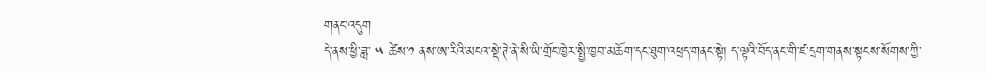གནང་འདུག
དེ་ནས་ཕྱི་ཟླ་ ༥ ཚེས་༡ ནས་ཨ་རིའི་མངའ་སྡེ་ཊེ་ནེ་སི་ཡི་གྲོང་ཁྱེར་སྤྱི་ཁྱབ་མཆོག་དང་ཐུག་འཕྲད་གནང་སྟེ། ད་ལྟའི་བོད་ནང་གི་ཛ་དྲག་གནས་སྟངས་སོགས་ཀྱི་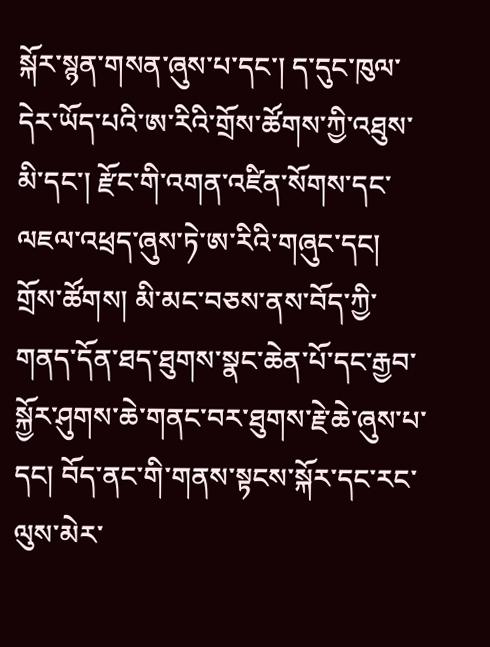སྐོར་སྙན་གསན་ཞུས་པ་དང་། ད་དུང་ཁུལ་དེར་ཡོད་པའི་ཨ་རིའི་གྲོས་ཚོགས་ཀྱི་འཐུས་མི་དང་། རྫོང་གི་འགན་འཛིན་སོགས་དང་ལཇལ་འཕྲད་ཞུས་ཏེ་ཨ་རིའི་གཞུང་དང། གྲོས་ཚོགས། མི་མང་བཅས་ནས་བོད་ཀྱི་གནད་དོན་ཐད་ཐུགས་སྣང་ཆེན་པོ་དང་རྒྱབ་སྐྱོར་ཤུགས་ཆེ་གནང་བར་ཐུགས་རྗེ་ཆེ་ཞུས་པ་དང། བོད་ནང་གི་གནས་སྟངས་སྐོར་དང་རང་ལུས་མེར་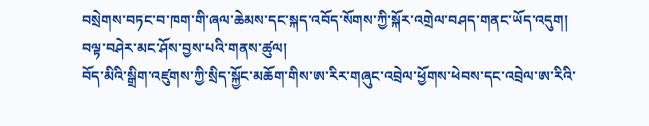བསྲེགས་བཏང་བ་ཁག་གི་ཞལ་ཆེམས་དང་སྐད་འབོད་སོགས་ཀྱི་སྐོར་འགྲེལ་བཤད་གནང་ཡོད་འདུག།
བལྟ་བཤེར་མང་ཤོས་བྱས་པའི་གནས་ཚུལ།
བོད་མིའི་སྒྲིག་འཛུགས་ཀྱི་སྲིད་སྐྱོང་མཆོག་གིས་ཨ་རིར་གཞུང་འབྲེལ་ཕྱོགས་ཕེབས་དང་འབྲེལ་ཨ་རིའི་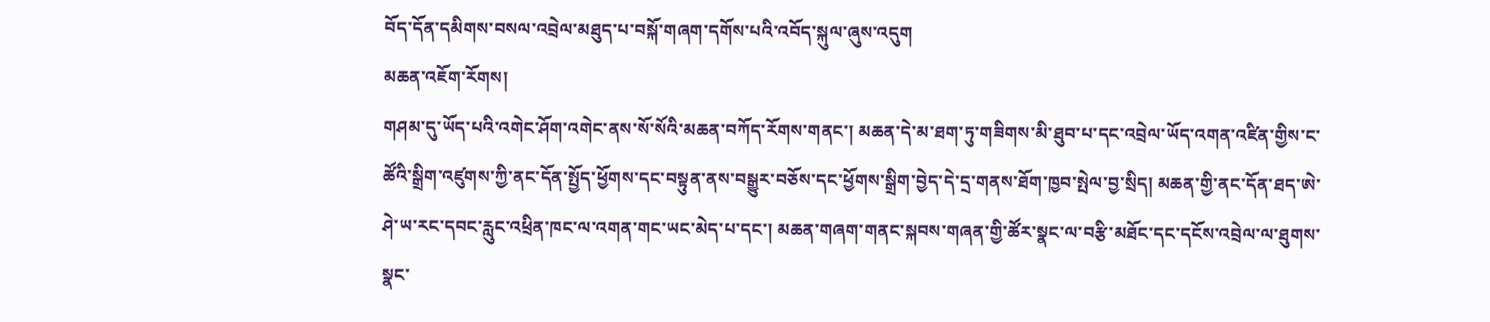བོད་དོན་དམིགས་བསལ་འབྲེལ་མཐུད་པ་བསྐོ་གཞག་དགོས་པའི་འབོད་སྐུལ་ཞུས་འདུག
མཆན་འཇོག་རོགས།
གཤམ་དུ་ཡོད་པའི་འགེང་ཤོག་འགེང་ནས་སོ་སོའི་མཆན་བཀོད་རོགས་གནང་། མཆན་དེ་མ་ཐག་ཏུ་གཟིགས་མི་ཐུབ་པ་དང་འབྲེལ་ཡོད་འགན་འཛིན་གྱིས་ང་ཚོའི་སྒྲིག་འཛུགས་ཀྱི་ནང་དོན་སྤྱོད་ཕྱོགས་དང་བསྟུན་ནས་བསྒྱུར་བཅོས་དང་ཕྱོགས་སྒྲིག་བྱེད་དེ་དྲ་གནས་ཐོག་ཁྱབ་སྤེལ་བྱ་སྲིད། མཆན་གྱི་ནང་དོན་ཐད་ཨེ་ཤེ་ཡ་རང་དབང་རླུང་འཕྲིན་ཁང་ལ་འགན་གང་ཡང་མེད་པ་དང་། མཆན་གཞག་གནང་སྐབས་གཞན་གྱི་ཚོར་སྣང་ལ་བརྩི་མཐོང་དང་དངོས་འབྲེལ་ལ་ཐུགས་སྣང་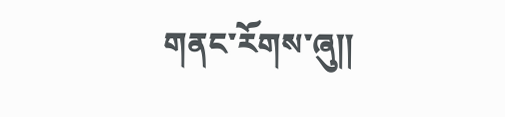གནང་རོགས་ཞུ༎